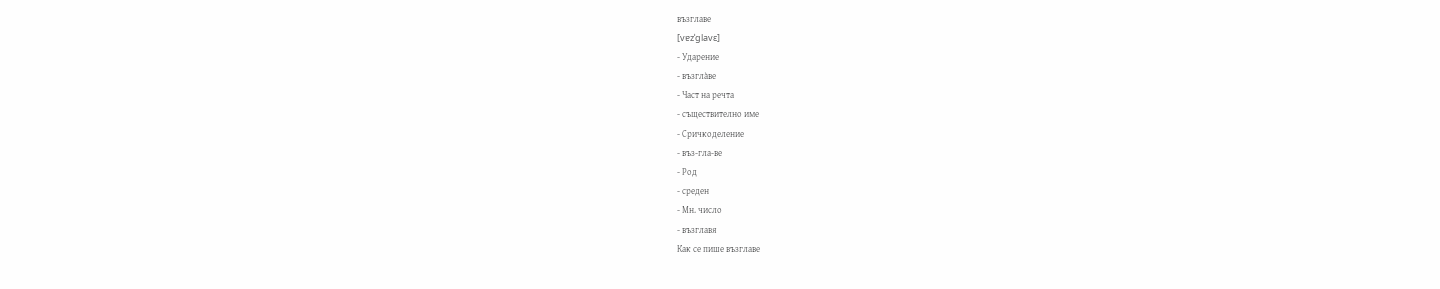възглаве
[vɐzˈɡlavɛ]
- Ударение
- възгла̀ве
- Част на речта
- съществително име
- Сричкоделение
- въз-гла-ве
- Род
- среден
- Мн. число
- възглавя
Как се пише възглаве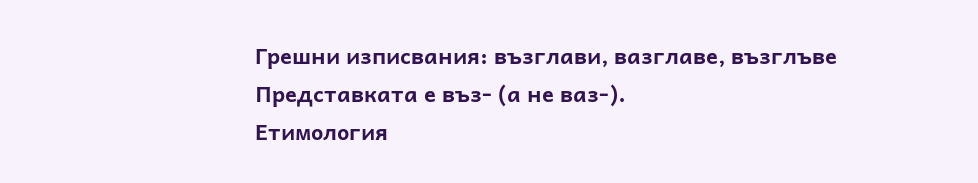Грешни изписвания: възглави, вазглаве, възглъве
Представката е въз- (а не ваз-).
Етимология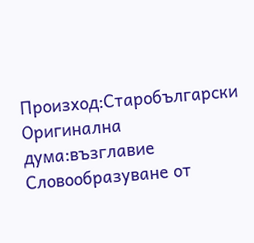Произход:Старобългарски
Оригинална дума:възглавие
Словообразуване от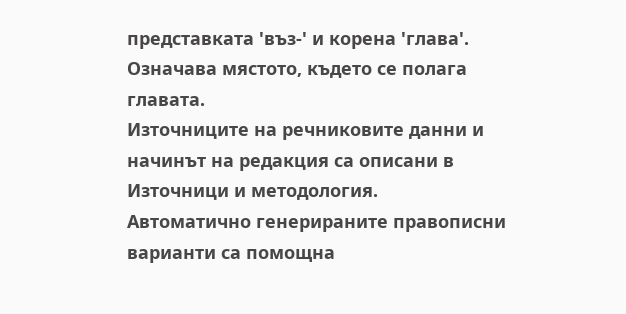представката 'въз-' и корена 'глава'. Означава мястото, където се полага главата.
Източниците на речниковите данни и начинът на редакция са описани в Източници и методология.
Автоматично генерираните правописни варианти са помощна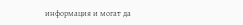информация и могат да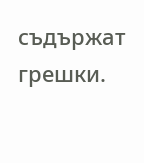съдържат грешки.